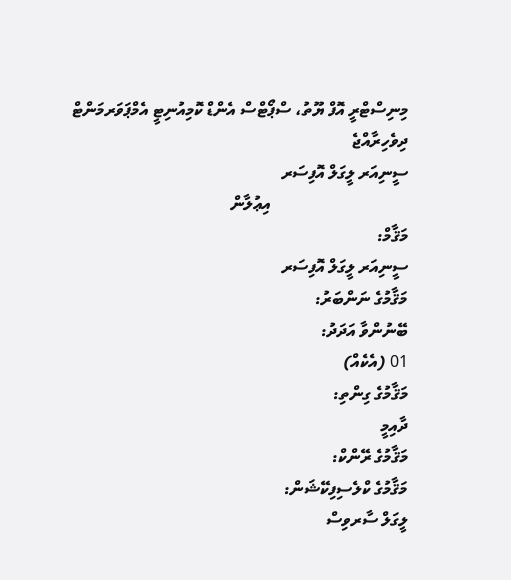މިނިސްޓްރީ އޮފް ޔޫތު، ސްޕޯޓްސް އެންޑް ކޮމިއުނިޓީ އެމްޕަވަރމަންޓް
ދިވެހިރާއްޖެ
ސީނިއަރ ލީގަލް އޮފިސަރ
                                 އިޢުލާން
މަޤާމް:
ސީނިއަރ ލީގަލް އޮފިސަރ
މަޤާމުގެ ނަންބަރު:
ބޭނުންވާ އަދަދު:
01 (އެކެއް)
މަޤާމުގެ ގިންތި:
ދާއިމީ
މަޤާމުގެ ރޭންކް:
މަޤާމުގެ ކްލެސިފިކޭޝަން:
ލީގަލް ސާރވިސް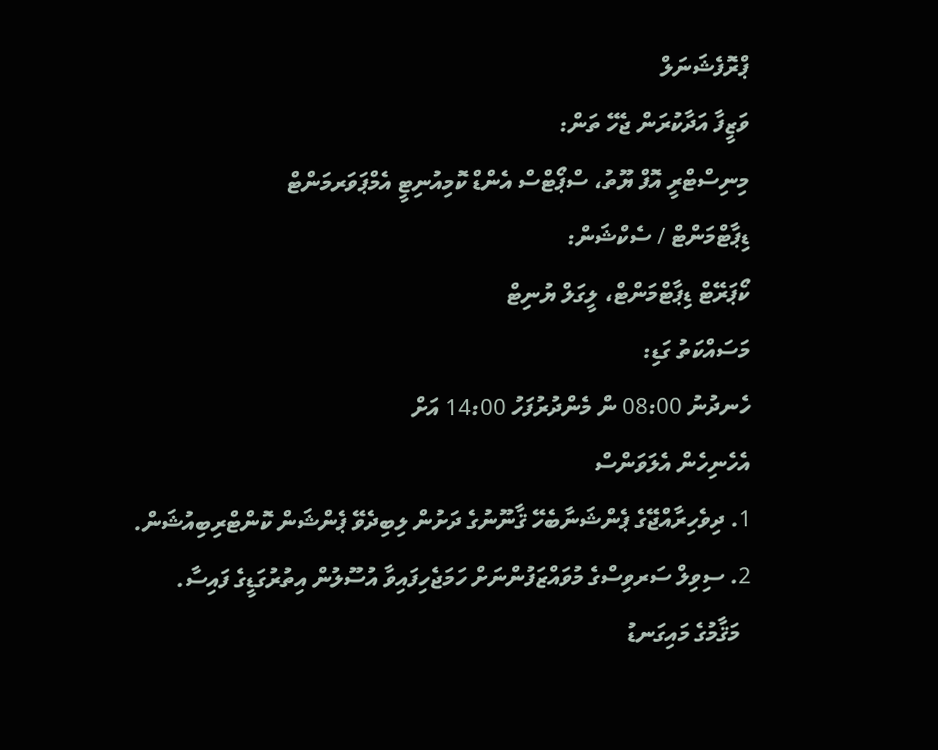ޕްރޮފެޝަނަލް
ވަޒީފާ އަދާކުރަން ޖެހޭ ތަން:
މިނިސްޓްރީ އޮފް ޔޫތު، ސްޕޯޓްސް އެންޑް ކޮމިއުނިޓީ އެމްޕަވަރމަންޓް
ޑިޕާޓްމަންޓް / ސެކްޝަން:
ކޯޕަރޭޓް ޑިޕާޓްމަންޓް، ލީގަލް ޔުނިޓް
މަސައްކަތު ގަޑި:
ހެނދުނު 08:00 ން މެންދުރުފަހު 14:00 އަށް
އެހެނިހެން އެލަވަންސް
1. ދިވެހިރާއްޖޭގެ ޕެންޝަނާބެހޭ ޤާނޫނުގެ ދަށުން ލިބިދެވޭ ޕެންޝަން ކޮންޓްރިބިއުޝަން.
2. ސިވިލް ސަރވިސްގެ މުވައްޒަފުންނަށް ހަމަޖެހިފައިވާ އުސޫލުން އިތުރުގަޑީގެ ފައިސާ.
  މަޤާމުގެ މައިގަނޑު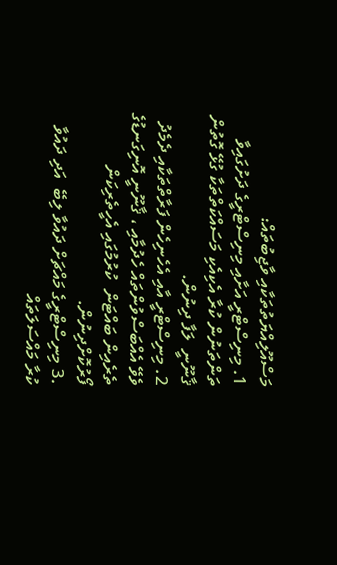މަސްއޫލިއްޔަތުތަކާއި ވާޖިބުތައް:
1. މިނިސްޓްރީ އަށާއި މިނިސްޓްރީގެ ދަށުގައިވާ ތަންތަނުން ކުރާ އެކިއެކި މަސައްކަތްތަކާ ގުޅޭ ގޮތުން ޤާނޫނީ  ލަފާ ދިނުން.
2. މިނިސްޓްރީ އާއި އެހެނިހެން ފަރާތްތަކާއި ދެމެދު  ވެވޭ އެއްބަސްވުންތައް ހެދުމާއި ، ޤާނޫނީ އޮނިގަނޑުގެ ތެރެއިން ބައްޓަން  ކުރުމުގައި އެހީތެރިކަން ފޯރުކޮށްދިނުން.
.3 މިނިސްޓްރީގެ މައްޗަށް ދައުވާ ލިބޭ  އަދި ދައުވާ ކުރާ މައްސަލަތައް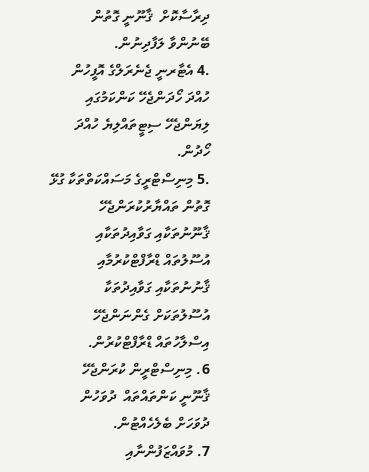ދިރާސާކޮށް  ޤާނޫނީ ގޮތުން ބޭނުންވާ ލަފާދިނުން.
.4 އެޓާރނީ ޖެނެރަލްގެ އޮފީހުން ހުއްދަ ހޯދަންޖެހޭ ކަންކަމުގައި ލިޔަންޖެހޭ ސިޓީތައްލިޔެ ހުއްދަ ހޯދުން.
.5 މިނިސްޓްރީގެ މަސައްކަތްތަކާ ގުޅޭ ގޮތުން ތައްޔާރުކުރަންޖެހޭ ޤާނޫނުތަކާއި ގަވާއިދުތަކާއި އުސޫލުތައް ޑްރާފްޓްކުރުމާއި ޤާނުނުތަކާއި ގަވާއިދުތަކާ އުސޫލުތަކަށް ގެންނަންޖެހޭ އިސްލާހުތައް ޑްރާފްޓްކުރުން.
6. މިނިސްޓްރީން ކުރަންޖެހޭ ޤާނޫނީ ކަންތައްތައް  ދުވަހުން ދުވަހަށް ބެލެހެއްޓުން.
7. މުވައްޒަފުންނާއި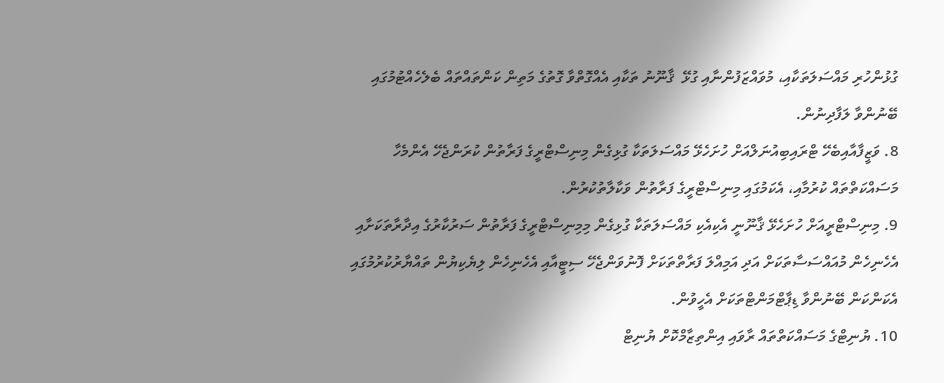ގުޅުންހުރި މައްސަލަތަކާއި، މުވައްޒަފުންނާއި ގުޅޭ  ޤާނޫނު ތަކާއި އެއްގޮތްވާ ގޮތުގެ މަތިން ކަންތައްތައް ބެލެހެއްޓުމުގައި ބޭނުންވާ ލަފާދިނުން.
8. ވަޒީފާއާއިބެހޭ ޓްރައިބިއުނަލްއަށް ހުށަހެޅޭ މައްސަލަތަކާ ގުޅިގެން މިނިސްޓްރީގެ ފަރާތުން ކުރަންޖެހޭ އެންމެހާ މަސައްކަތްތައް ކުރުމާއި، އެކަމުގައި މިނިސްޓްރީގެ ފަރާތުން ވަކާލާތުކުރުން.
9. މިނިސްޓްރީއަށް ހުށަހެޅޭ ޤާނޫނީ އެކިއެކި މައްސަލަތަކާ ގުޅިގެން މިމިނިސްޓްރީގެ ފަރާތުން ސަރުކާރުގެ އިދާރާތަކަށާއި އެހެނިހެން މުއައްސަސާތަކަށް އަދި އަމިއްލަ ފަރާތްތަކަށް ފޮނުވަންޖެހޭ ސިޓީއާއި އެހެނިހެން ލިޔެކިޔުން ތައްޔާރުކުރުމުގައި އެކަންކަން ބޭނުންވާ ޑިޕާޓްމަންޓްތަކަށް އެހީވުން.
10. ޔުނިޓްގެ މަސައްކަތްތައް ރާވައި އިންތިޒާމްކޮށް ޔުނިޓް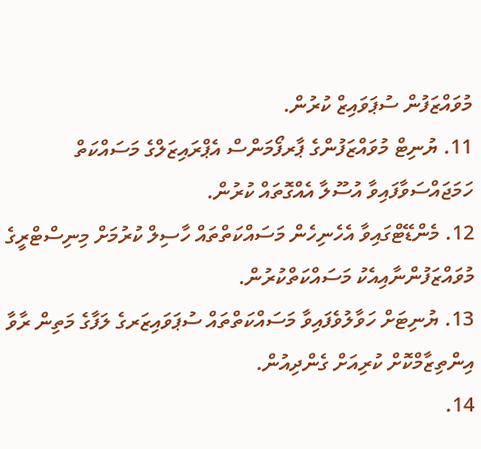މުވައްޒަފުން ސުޕަވައިޒް ކުރުން.
11. ޔުނިޓް މުވައްޒަފުންގެ ޕާރފޯމަންސް އެޕްރައިޒަލްގެ މަސައްކަތް ހަމަޖައްސަވާފައިވާ އުސޫލާ އެއްގޮތައް ކުރުން.
12. މެންޑޭޓްގައިވާ އެހެނިހެން މަސައްކަތްތައް ހާސިލް ކުރުމަށް މިނިސްޓްރީގެ މުވައްޒަފުންނާއިއެކު މަސައްކަތްކުރުން.
13. ޔުނިޓަށް ހަވާލުވެފައިވާ މަސައްކަތްތައް ސުޕަވައިޒަރގެ ލަފާގެ މަތިން ރާވާ އިންތިޒާމްކޮށް ކުރިއަށް ގެންދިއުން.
14.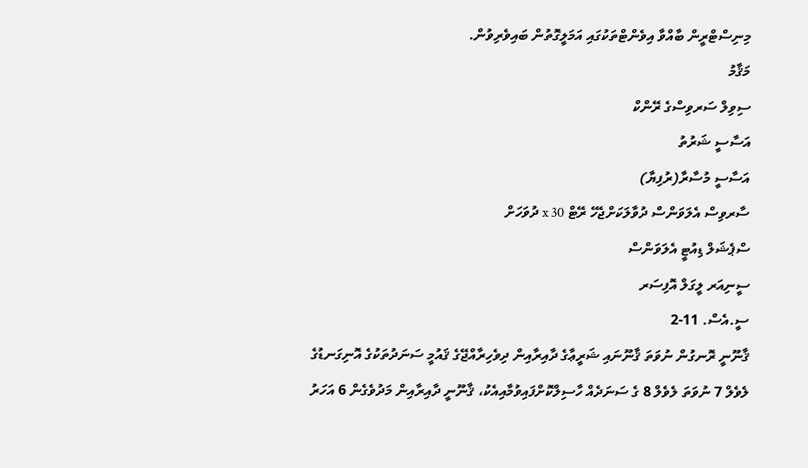މިނިސްޓްރީން ބާއްވާ އިވެންޓްތަކުގައި އަމަލީގޮތުން ބައިވެރިވުން.
މަޤާމު
ސިވިލް ސަރވިސްގެ ރޭންކް
އަސާސީ ޝަރުތު
އަސާސީ މުސާރާ(ރުފިޔާ)
ސާރވިސް އެލަވަންސް ދުވާލަކަށްޖެހޭ ރޭޓް x 30 ދުވަހަށް
ސްޕެޝަލް ޑިއުޓީ އެލަވަންސް
ސީނިއަރ ލީގަލް އޮފިސަރ
ސީ.އެސް. 11-2
ޤާނޫނީ ރޮނގުން ނުވަތަ ޤާނޫނައި ޝަރީޢާގެ ދާއިރާއިން ދިވެހިރާއްޖޭގެ ޤައުމީ ސަނަދުތަކުގެ އޮނިގަނޑުގެ ލެވެލް 7 ނުވަތަ ލެވެލް 8 ގެ ސަނަދެއް ހާސިލްކޮށްފައިވުމާއިއެކު، ޤާނޫނީ ދާއިރާއިން މަދުވެގެން 6 އަހަރު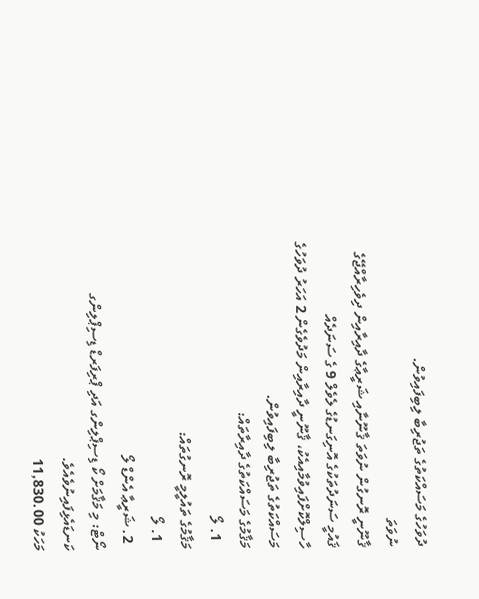ދުވަހުގެ މަސައްކަތުގެ ތަޖުރިބާ ލިބިފައިވުން.
ނުވަތަ
ޤާނޫނީ ރޮނގުން ނުވަތަ ޤާނޫނާއި ޝަރީޢާގެ ދާއިރާއިން ދިވެހިރާއްޖޭގެ ޤައުމީ ސަނަދުތަކުގެ އޮނިގަނޑުގެ ލެވެލް 9 ގެ ސަނަދެއް ހާސިލްކޮށްފައިވުމާއިއެކު، ޤާނޫނީ ދާއިރާއިން މަދުވެގެން 2 އަހަރު ދުވަހުގެ މަސައްކަތުގެ ތަޖުރިބާ ލިބިފައިވުން.
މަޤާމުގެ މަސައްކަތުގެ ދާއިރާތައް:
  1. ލޯ
މަޤާމުގެ ތައުލީމީ ރޮނގުތައް:
  1. ލޯ
  2. ޝަރީޢާ އެންޑް ލޯ
ނޯޓް: މި މަޤާމަށް ކޯ ޑިސިޕްލިންގ އަދި ޕްރިފަރޑް ޑިސިޕްލިންގ ކަނޑައެޅިފައިނުވެއެވެ.
މަހަކު 11,830.00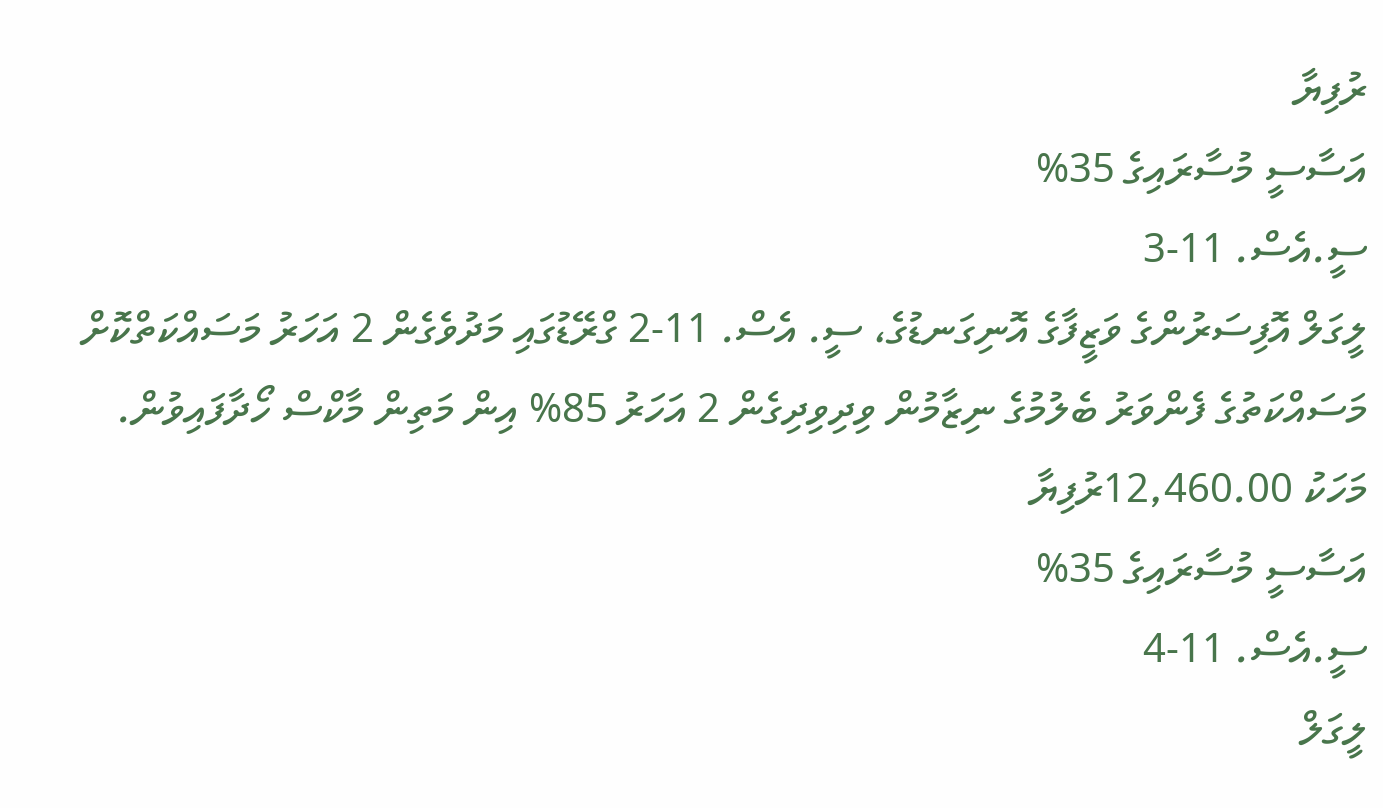ރުފިޔާ
އަސާސީ މުސާރައިގެ 35%
ސީ.އެސް. 11-3
ލީގަލް އޮފިސަރުންގެ ވަޒީފާގެ އޮނިގަނޑުގެ، ސީ. އެސް. 11-2 ގްރޭޑުގައި މަދުވެގެން 2 އަހަރު މަސައްކަތްކޮށް މަސައްކަތުގެ ފެންވަރު ބެލުމުގެ ނިޒާމުން ވިދިވިދިގެން 2 އަހަރު 85% އިން މަތިން މާކްސް ހޯދާފައިވުން.
މަހަކު 12,460.00ރުފިޔާ
އަސާސީ މުސާރައިގެ 35%
ސީ.އެސް. 11-4
ލީގަލް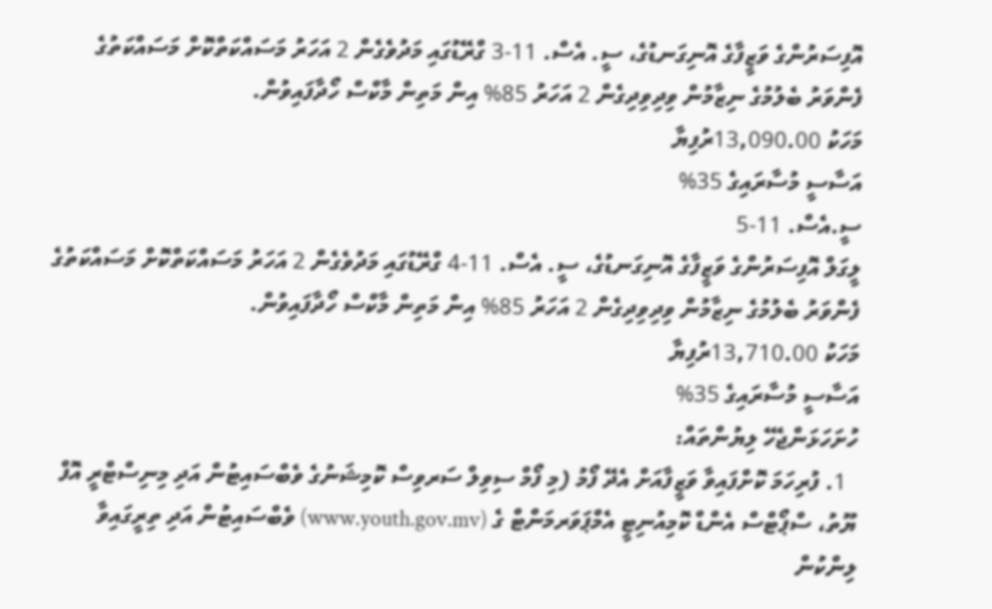އޮފިސަރުންގެ ވަޒީފާގެ އޮނިގަނޑުގެ، ސީ. އެސް. 11-3 ގްރޭޑުގައި މަދުވެގެން 2 އަހަރު މަސައްކަތްކޮށް މަސައްކަތުގެ ފެންވަރު ބެލުމުގެ ނިޒާމުން ވިދިވިދިގެން 2 އަހަރު 85% އިން މަތިން މާކްސް ހޯދާފައިވުން.
މަހަކު 13,090.00ރުފިޔާ
އަސާސީ މުސާރައިގެ 35%
ސީ.އެސް. 11-5
ލީގަލް އޮފިސަރުންގެ ވަޒީފާގެ އޮނިގަނޑުގެ، ސީ. އެސް. 11-4 ގްރޭޑުގައި މަދުވެގެން 2 އަހަރު މަސައްކަތްކޮށް މަސައްކަތުގެ ފެންވަރު ބެލުމުގެ ނިޒާމުން ވިދިވިދިގެން 2 އަހަރު 85% އިން މަތިން މާކްސް ހޯދާފައިވުން.
މަހަކު 13,710.00ރުފިޔާ
އަސާސީ މުސާރައިގެ 35%
ހުށަހަޅަންޖެހޭ ލިޔުންތައް:
  1. ފުރިހަމަ ކޮށްފައިވާ ވަޒީފާއަށް އެދޭ ފޯމު (މި ފޯމް ސިވިލް ސަރވިސް ކޮމިޝަނުގެ ވެބްސައިޓުން އަދި މިނިސްޓްރީ އޮފް ޔޫތު، ސްޕޯޓްސް އެންޑް ކޮމިއުނިޓީ އެމްޕަވަރމަންޓް ގެ (www.youth.gov.mv) ވެބްސައިޓުން އަދި ތިރީގައިވާ ލިންކުން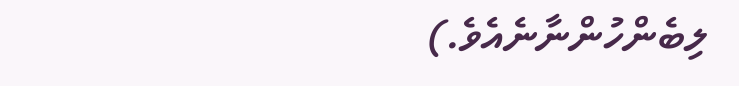ލިބެންހުންނާނެއެވެ.)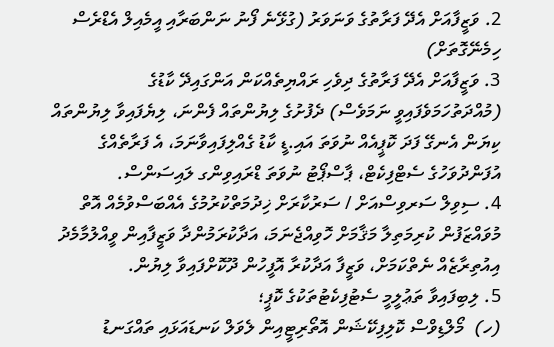2. ވަޒީފާއަށް އެދޭ ފަރާތުގެ ވަނަވަރު (ގުޅޭނެ ފޯނު ނަންބަރާއި އީމެއިލް އެޑްރެސް ހިމެނޭގޮތަށް)
3. ވަޒީފާއަށް އެދޭ ފަރާތުގެ ދިވެހި ރައްޔިތެއްކަން އަންގައިދޭ ކާޑުގެ  (މުއްދަތުހަމަވެފައިވީ ނަމަވެސް) ދެފުށުގެ ލިޔުންތައް ފެންނަ، ލިޔެފައިވާ ލިޔުންތައް ކިޔަން އެނގޭ ފަދަ ކޮޕީއެއް ނުވަތަ އައި.ޑީ ކާޑު ގެއްލިފައިވާނަމަ، އެ ފަރާތެއްގެ އުފަންދުވަހުގެ ސެޓްފިކެޓް، ޕާސްޕޯޓު ނުވަތަ ޑްރައިވިންގ ލައިސަންސް.
4. ސިވިލް ސަރވިސްއަށް / ސަރުކާރަށް ޚިދުމަތްކުރުމުގެ އެއްބަސްވުމެއް އޮތް މުވައްޒަފުން ކުރިމަތިލާ މަޤާމަށް ހޮވިއްޖެނަމަ، އަދާކުރަމުންދާ ވަޒީފާއިން ވީއްލުމާމެދު އިއުތިރާޒެއް ނެތްކަމަށް، ވަޒީފާ އަދާކުރާ އޮފީހުން ދޫކޮށްފައިވާ ލިޔުން.
5. ލިބިފައިވާ ތަޢުލީމީ ސެޓުފިކެޓުތަކުގެ ކޮޕީ؛
(ހ)  މޯލްޑިވްސް ކޮލިފިކޭޝަން އޮތޯރިޓީއިން ލެވަލް ކަނޑައަޅައި ތައްގަނޑު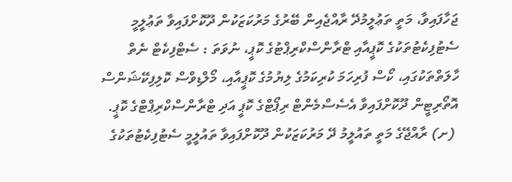ޖަހާފައިވާ، މަތީ ތަޢުލީމުދޭ ރާއްޖެއިން ބޭރުގެ މަރުކަޒަކުން ދޫކޮށްފައިވާ ތަޢުލީމީ ސެޓުފިކެޓުތަކުގެ ކޮޕީއާއި ޓްރާންސްކްރިޕްޓުގެ ކޮޕީ، ނުވަތަ : ސެޓްފިކެޓް ނެތް ހާލަތްތަކުގައި، ކޯސް ފުރިހަމަ ކުރިކަމުގެ ލިޔުމުގެ ކޮޕީއާއި، މޯލްޑިވްސް ކޮލިފިކޭޝަންސް އޮތޯރިޓީން ދޫކޮށްފައިވާ އެސެސްމެންޓް ރިޕޯޓްގެ ކޮޕީ އަދި ޓްރާންސްކްރިޕްޓްގެ ކޮޕީ.
 (ށ) ރާއްޖޭގެ މަތީ ތައުލީމު ދޭ މަރުކަޒަކުން ދޫކޮށްފައިވާ ތައުލީމީ ސެޓުފިކެޓުތަކުގެ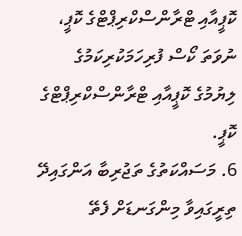ކޮޕީއާއި ޓްރާންސްކްރިޕްޓްގެ ކޮޕީ، ނުވަތަ ކޯސް ފުރިހަމަކުރިކަމުގެ ލިޔުމުގެ ކޮޕީއާއި ޓްރާންސްކްރިޕްޓްގެ ކޮޕީ.
6. މަސައްކަތުގެ ތަޖުރިބާ އަންގައިދޭ ތިރީގައިވާ މިންގަނޑަށް ފެތޭ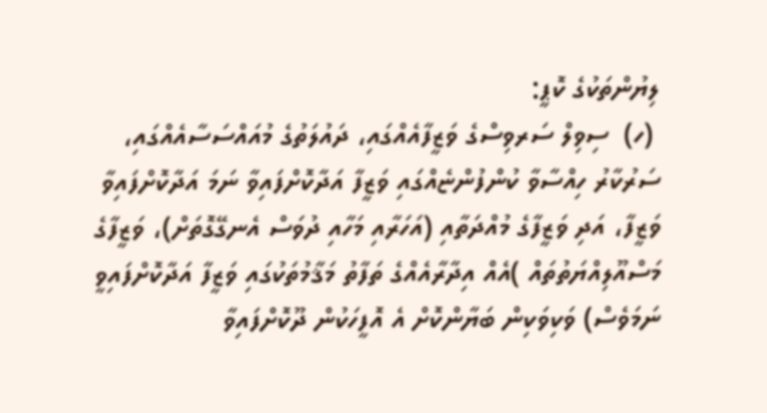ލިޔުންތަކުގެ ކޮޕީ:
 (ހ)  ސިވިލް ސަރވިސްގެ ވަޒީފާއެއްގައި، ދައުލަތުގެ މުއައްސަސާއެއްގައި، ސަރުކާރު ހިއްސާވާ ކުންފުންޏެއްގައި ވަޒީފާ އަދާކޮށްފައިވާ ނަމަ އަދާކޮށްފައިވާ ވަޒީފާ، އަދި ވަޒީފާގެ މުއްދަތާއި (އަހަރާއި މަހާއި ދުވަސް އެނގޭގޮތަށް)، ވަޒީފާގެ މަސްއޫލިއްޔަތުތައް )އެއް އިދާރާއެއްގެ ތަފާތު މަޤާމުތަކުގައި ވަޒީފާ އަދާކޮށްފައިވީ ނަމަވެސް) ވަކިވަކިން ބަޔާންކޮށް އެ އޮފީހަކުން ދޫކޮށްފައިވާ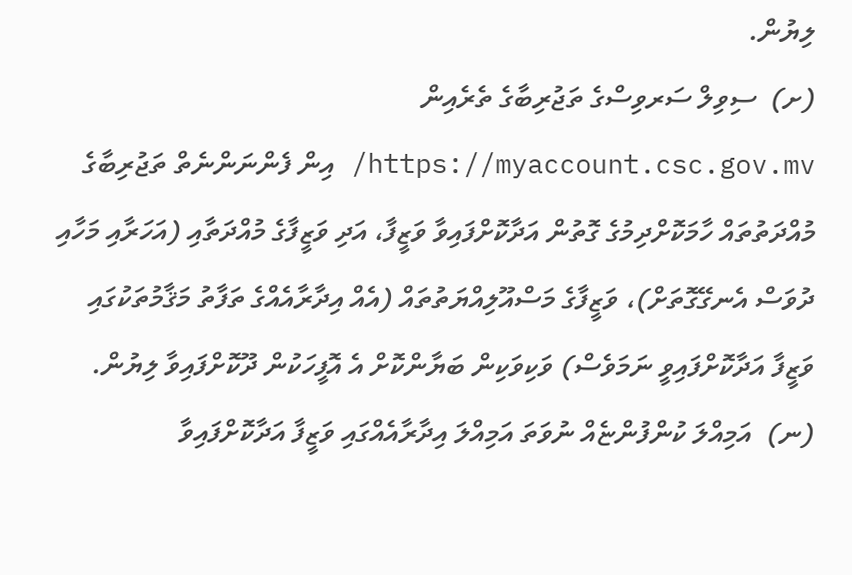ލިޔުން.
(ށ)  ސިވިލް ސަރވިސްގެ ތަޖުރިބާގެ ތެރެއިން https://myaccount.csc.gov.mv/ އިން ފެންނަންނެތް ތަޖުރިބާގެ މުއްދަތުތައް ހާމަކޮށްދިމުގެ ގޮތުން އަދާކޮށްފައިވާ ވަޒީފާ، އަދި ވަޒީފާގެ މުއްދަތާއި (އަހަރާއި މަހާއި ދުވަސް އެނގޭގޮތަށް)، ވަޒީފާގެ މަސްއޫލިއްޔަތުތައް (އެއް އިދާރާއެއްގެ ތަފާތު މަޤާމުތަކުގައި ވަޒީފާ އަދާކޮށްފައިވީ ނަމަވެސް) ވަކިވަކިން ބަޔާންކޮށް އެ އޮފީހަކުން ދޫކޮށްފައިވާ ލިޔުން.
(ނ)  އަމިއްލަ ކުންފުންޏެއް ނުވަތަ އަމިއްލަ އިދާރާއެއްގައި ވަޒީފާ އަދާކޮށްފައިވާ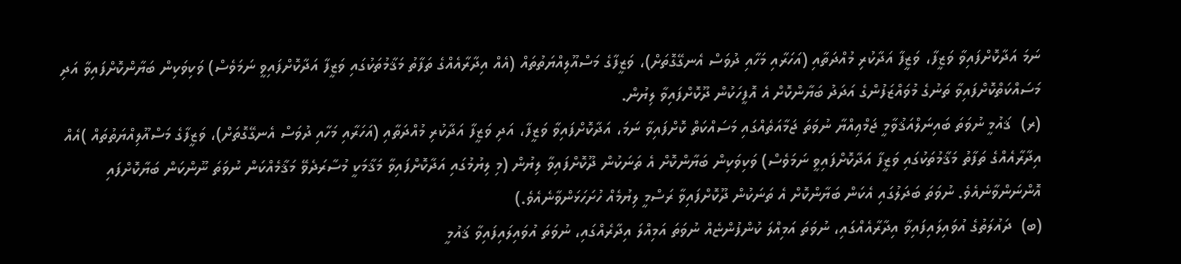ނަމަ އަދާކޮށްފައިވާ ވަޒީފާ، ވަޒީފާ އަދާކުރި މުއްދަތާއި (އަހަރާއި މަހާއި ދުވަސް އެނގޭގޮތަށް)، ވަޒީފާގެ މަސްއޫލިއްޔަތުތައް (އެއް އިދާރާއެއްގެ ތަފާތު މަޤާމުތަކުގައި ވަޒީފާ އަދާކޮށްފައިވީ ނަމަވެސް) ވަކިވަކިން ބަޔާންކޮށްފައިވާ އަދި މަސައްކަތްކޮށްފައިވާ ތަނުގެ މުވައްޒަފުންގެ އަދަދު ބަޔާންކޮށް އެ އޮފީހަކުން ދޫކޮށްފައިވާ ލިޔުން.
(ރ)  ޤައުމީ ނުވަތަ ބައިނަލްއަޤުވާމީ ޖަމްޢިއްޔާ ނުވަތަ ޖަމާއަތެއްގައި މަސައްކަތް ކޮށްފައިވާ ނަމަ، އަދާކޮށްފައިވާ ވަޒީފާ، އަދި ވަޒީފާ އަދާކުރި މުއްދަތާއި (އަހަރާއި މަހާއި ދުވަސް އެނގޭގޮތަށް)، ވަޒީފާގެ މަސްއޫލިއްޔަތުތައް )އެއް އިދާރާއެއްގެ ތަފާތު މަޤާމުތަކުގައި ވަޒީފާ އަދާކޮށްފައިވީ ނަމަވެސް) ވަކިވަކިން ބަޔާންކޮށް އެ ތަނަކުން ދޫކޮށްފައިވާ ލިޔުން (މި ލިޔުމުގައި އަދާކޮށްފައިވާ މަޤާމަކީ މުސާރަދެވޭ މަޤާމެއްކަން ނުވަތަ ނޫންކަން ބަޔާކޮށްފައި އޮންނަންވާނެއެވެ. ނުވަތަ ބަދަލުގައި އެކަން ބަޔާންކޮށް އެ ތަނަކުން ދޫކޮށްފައިވާ ރަސްމީ ލިޔުމެއް ހުށަހަޅަންވާނެއެވެ.)
(ބ)  ދައުލަތުގެ އުވައިލައިފައިވާ އިދާރާއެއްގައި، ނުވަތަ އަމިއްލަ ކުންފުންޏެއް ނުވަތަ އަމިއްލަ އިދާރެއްގައި، ނުވަތަ އުވައިލައިފައިވާ ޤައުމީ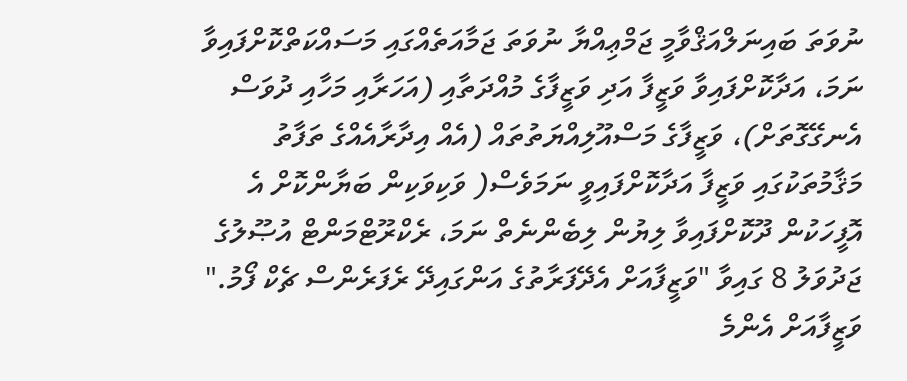ނުވަތަ ބައިނަލްއަޤްވާމީ ޖަމްޢިއްޔާ ނުވަތަ ޖަމާއަތެއްގައި މަސައްކަތްކޮށްފައިވާ ނަމަ، އަދާކޮށްފައިވާ ވަޒީފާ އަދި ވަޒީފާގެ މުއްދަތާއި (އަހަރާއި މަހާއި ދުވަސް އެނގޭގޮތަށް)، ވަޒީފާގެ މަސްއޫލިއްޔަތުތައް (އެއް އިދާރާއެއްގެ ތަފާތު މަޤާމުތަކުގައި ވަޒީފާ އަދާކޮށްފައިވީ ނަމަވެސް( ވަކިވަކިން ބަޔާންކޮށް އެ އޮފީހަކުން ދޫކޮށްފައިވާ ލިޔުން ލިބެންނެތް ނަމަ، ރެކްރޫޓްމަންޓް އުޞޫލުގެ ޖަދުވަލު 8 ގައިވާ "ވަޒީފާއަށް އެދޭފަރާތުގެ އަންގައިދޭ ރެފަރެންސް ޗެކް ފޯމު."
ވަޒީފާއަށް އެންމެ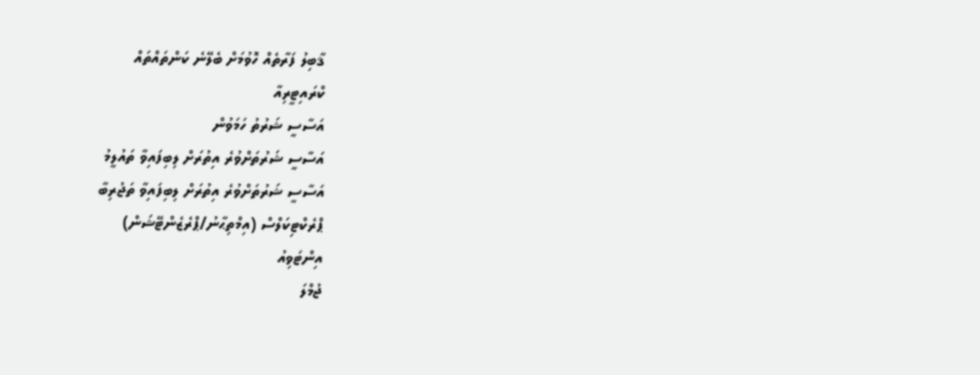ޤާބިލު ފަރާތެއް ހޮވުމަށް ބެލޭނެ ކަންތައްތައް
ކްރައިޓީރިއާ
އަސާސީ ޝަރުތު ހަމަވުން
އަސާސީ ޝަރުތަށްވުރެ އިތުރަށް ލިބިފައިވާ ތައުލީމު
އަސާސީ ޝަރުތަށްވުރެ އިތުރަށް ލިބިފައިވާ ތަޖުރިބާ
ޕްރެކްޓިކަލްސް (އިމްތިޙާނު/ޕްރެޒެންޓޭޝަން)
އިންޓަވިއު
ޖުމްލަ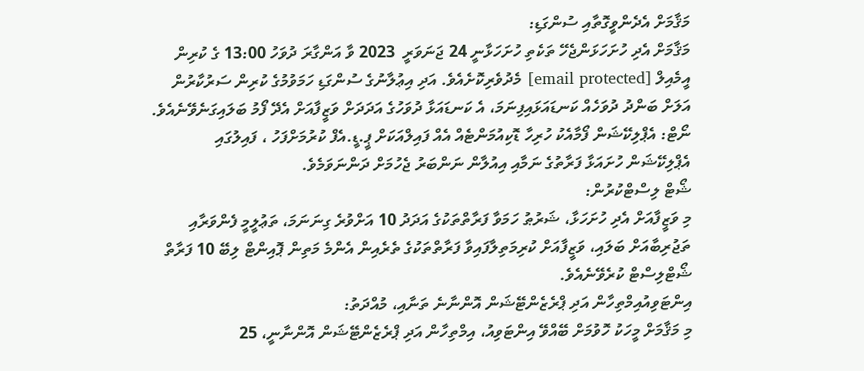މަޤާމަށް އެދެންވީގޮތާއި ސުންގަޑި:
މަޤާމަށް އެދި ހުށަހަޅަންޖެހޭ ތަކެތި ހުށަހަޅާނީ 24 ޖަނަވަރީ  2023 ވާ އަންގާރަ ދުވަހު 13:00 ގެ ކުރިން އީމެއިލް [email protected] މެދުވެރިކޮށެއެވެ. އަދި އިޢުލާނުގެ ސުންގަޑި ހަމަވުމުގެ ކުރިން ސަރުކާރުން އަލަށް ބަންދު ދުވަހެއް ކަނޑައަޅައިފިނަމަ، އެ ކަނޑައަޅާ ދުވަހުގެ އަދަދަށް ވަޒީފާއަށް އެދޭ ފޯމު ބަލައިގަނެވޭނެއެވެ.
ނޯޓް: އެޕްލިކޭޝަން ފޯމާއެކު ހުރިހާ ޑޮކިއުމަންޓެއް އެއް ފައިލްއަކަށް ޕީ.ޑީ.އެފް ކުރުމަށްފަހު ، ފައިލުގައި އެޕްލިކޭޝަން ހުށައަޅާ ފަރާތުގެ ނަމާއި އިއުލާން ނަންބަރު ޖެހުމަށް ދަންނަވަމެވެ.
ޝޯޓް ލިސްޓްކުރުން:
މި ވަޒީފާއަށް އެދި ހުށަހަޅާ، ޝަރުޠު ހަމަވާ ފަރާތްތަކުގެ އަދަދު 10 އަށްވުރެ ގިނަނަމަ، ތަޢުލީމީ ފެންވަރާއި ތަޖުރިބާއަށް ބަލައި، ވަޒީފާއަށް ކުރިމަތިލާފައިވާ ފަރާތްތަކުގެ ތެރެއިން އެންމެ މަތިން ޕޮއިންޓް ލިބޭ 10 ފަރާތް ޝޯޓްލިސްޓް ކުރެވޭނެއެވެ.
އިންޓަވިއުއިމްތިހާން އަދި ޕްރެޒެންޓޭޝަން އޮންނާނެ ތަނާއި، މުއްދަތު:
މި މަޤާމަށް މީހަކު ހޮވުމަށް ބޭއްވޭ އިންޓަވިއު، އިމްތިހާން އަދި ޕްރެޒެންޓޭޝަން އޮންނާނީ، 25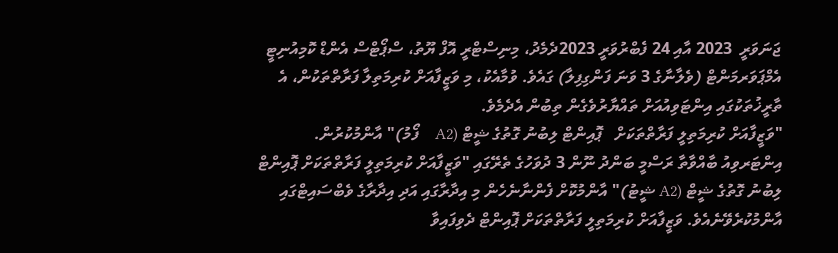ޖަނަވަރީ  2023 އާއި 24 ފެބްރުވަރީ 2023ދެމެދު، މިނިސްޓްރީ އޮފް ޔޫތު، ސްޕޯޓްސް އެންޑް ކޮމިއުނިޓީ އެމްޕަވަރމަންޓް (ވެލާނާގެ 3 ވަނަ ފަންގިފިލާ) ގައެވެ. ވުމާއެކު، މި ވަޒީފާއަށް ކުރިމަތިލާ ފަރާތްތަކުން، އެ ތާރީޚުތަކުގައި އިންޓަވިއުއަށް ތައްޔާރުވެގެން ތިބުން އެދެމެވެ.
"ވަޒީފާއަށް ކުރިމަތިލީ ފަރާތްތަކަށް   ޕޮއިންޓް ލިބުނު ގޮތުގެ ޝީޓް (A2    ފޯމު)" އާންމުކުރުން.
އިންޓަރވިއު ބާއްވާތާ ރަސްމީ ބަންދު ނޫން 3 ދުވަހުގެ ތެރޭގައި "ވަޒީފާއަށް ކުރިމަތިލީ ފަރާތްތަކަށް ޕޮއިންޓް ލިބުނު ގޮތުގެ ޝީޓް (A2 ޝީޓު)" އާންމުކޮށް ފެންނާނެހެން މި އިދާރާގައި އަދި އިދާރާގެ ވެބްސައިޓްގައި އާންމުކުރެވޭނެއެވެ. ވަޒީފާއަށް ކުރިމަތިލީ ފަރާތްތަކަށް ޕޮއިންޓް ދެވިފައިވާ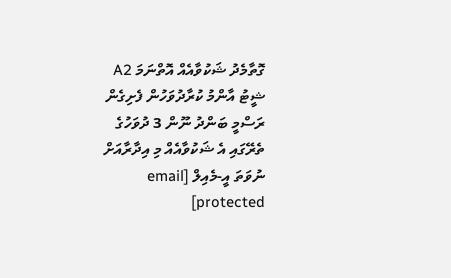ގޮތާމެދު ޝަކުވާއެއް އޮތްނަމަ A2 ޝީޓު އާންމު ކުރާދުވަހުން ފެށިގެން ރަސްމީ ބަންދު ނޫން 3 ދުވަހުގެ ތެރޭގައި އެ ޝަކުވާއެއް މި އިދާރާއަށް ނުވަތަ އީ-މެއިލް [email protected]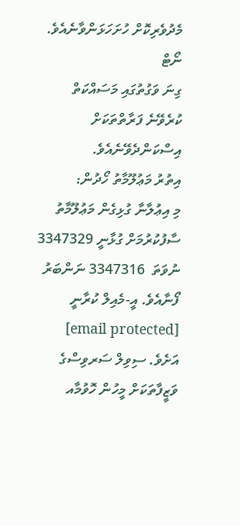މެދުވެރިކޮށް ހުށަހަޅަންވާނެއެވެ.
ނޯޓް
ގިނަ ވަގުތުގައި މަސައްކަތް ކުރެވޭނެ ފަރާތްތަކަށް އިސްކަންދެވޭނެއެވެ.
އިތުރު މަޢުލޫމާތު ހޯދުން:
މި އިޢުލާނާ ގުޅިގެން މަޢުލޫމާތު ސާފުކުރުމަށް ގުޅާނީ 3347329  ނުވަތަ  3347316 ނަންބަރު ފޯނާއެވެ. އީ-މެއިލް ކުރާނީ [email protected] އަށެވެ. ސިވިލް ސަރވިސްގެ ވަޒީފާތަކަށް މީހުން ހޮވުމާއ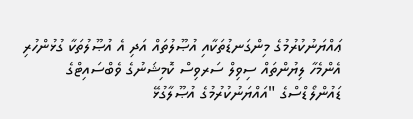ޢައްޔަނުކުރުމުގެ މިންގަނޑުތަކާއި އުޞޫލުތައް އަދި އެ އުޞޫލުތަކާ ގުޅުންހުރި އެންމެހާ ލިޔުންތައް ސިވިލް ސަރވިސް ކޮމިޝަނުގެ ވެބްސައިޓްގެ ޑައުންލޯޑްސްގެ "އައްޔަނުކުރުމުގެ އުޞޫލާގުޅޭ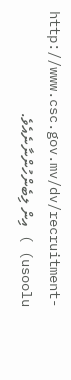http://www.csc.gov.mv/dv/recruitment-usoolu) ) އިން ލިބެންހުންނާނެއެވެ.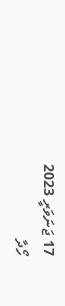17 ޖަނަވަރީ 2023
ހޯދާ